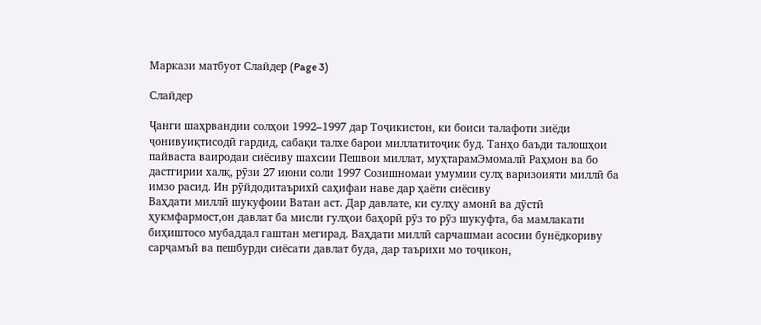Маркази матбуот Слайдер (Page 3)

Слайдер

Ҷанги шаҳрвандии солҳои 1992–1997 дар Тоҷикистон, ки боиси талафоти зиёди ҷонивуиқтисодӣ гардид, сабақи талхе барои миллатитоҷик буд. Танҳо баъди талошҳои пайваста ваиродаи сиёсиву шахсии Пешвои миллат, муҳтарамЭмомалӣ Раҳмон ва бо дастгирии халқ, рӯзи 27 июни соли 1997 Созишномаи умумии сулҳ варизоияти миллӣ ба имзо расид. Ин рӯйдодитаърихӣ саҳифаи наве дар ҳаёти сиёсиву
Ваҳдати миллӣ шукуфоии Ватан аст. Дар давлате, ки сулҳу амонӣ ва дӯстӣ ҳукмфармост,он давлат ба мисли гулҳои баҳорӣ рӯз то рӯз шукуфта, ба мамлакати биҳиштосо мубаддал гаштан мегирад. Ваҳдати миллӣ сарчашмаи асосии бунёдкориву сарҷамъӣ ва пешбурди сиёсати давлат буда, дар таърихи мо тоҷикон,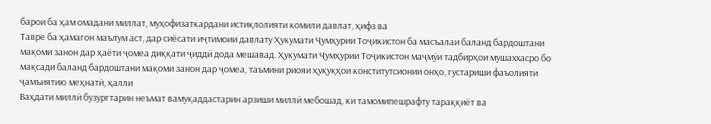барои ба ҳам омадани миллат, муҳофизаткардани истиқлолияти комили давлат, ҳифз ва
Тавре ба ҳамагон маълум аст, дар сиёсати иҷтимоии давлату Ҳукумати Ҷумҳурии Тоҷикистон ба масъалаи баланд бардоштани мақоми занон дар ҳаёти ҷомеа диққати ҷиддӣ дода мешавад. Ҳукумати Ҷумҳурии Тоҷикистон маҷмӯи тадбирҳои мушаххасро бо мақсади баланд бардоштани мақоми занон дар ҷомеа, таъмини риояи ҳуқуқҳои конститутсионии онҳо, густариши фаъолияти ҷамъиятию меҳнатӣ, ҳалли
Ваҳдати миллӣ бузургтарин неъмат вамуқаддастарин арзиши миллӣ мебошад, ки тамомипешрафту тараққиёт ва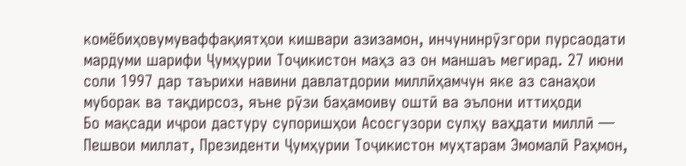комёбиҳовумуваффақиятҳои кишвари азизамон, инчунинрӯзгори пурсаодати мардуми шарифи Ҷумҳурии Тоҷикистон маҳз аз он маншаъ мегирад. 27 июни соли 1997 дар таърихи навини давлатдории миллӣҳамчун яке аз санаҳои муборак ва тақдирсоз, яъне рӯзи баҳамоиву оштӣ ва эълони иттиҳоди
Бо мақсади иҷрои дастуру супоришҳои Асосгузори сулҳу ваҳдати миллӣ — Пешвои миллат, Президенти Ҷумҳурии Тоҷикистон муҳтарам Эмомалӣ Раҳмон,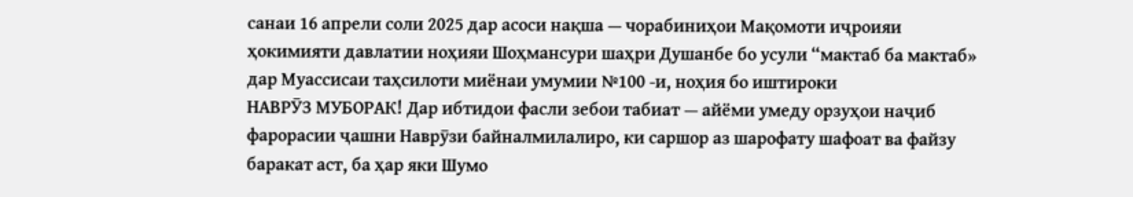санаи 16 апрели соли 2025 дар асоси нақша — чорабиниҳои Мақомоти иҷроияи ҳокимияти давлатии ноҳияи Шоҳмансури шаҳри Душанбе бо усули “мактаб ба мактаб» дар Муассисаи таҳсилоти миёнаи умумии №100 -и, ноҳия бо иштироки
НАВРӮЗ МУБОРАК! Дар ибтидои фасли зебои табиат — айёми умеду орзуҳои наҷиб фарорасии ҷашни Наврӯзи байналмилалиро, ки саршор аз шарофату шафоат ва файзу баракат аст, ба ҳар яки Шумо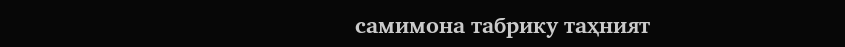самимона табрику таҳният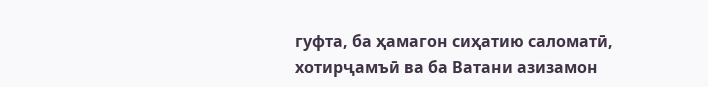гуфта, ба ҳамагон сиҳатию саломатӣ, хотирҷамъӣ ва ба Ватани азизамон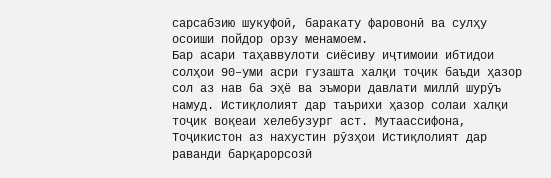сарсабзию шукуфоӣ, баракату фаровонӣ ва сулҳу осоиши пойдор орзу менамоем.
Бар асари таҳаввулоти сиёсиву иҷтимоии ибтидои солҳои 90–уми асри гузашта халқи тоҷик баъди ҳазор сол аз нав ба эҳё ва эъмори давлати миллӣ шурӯъ намуд. Истиқлолият дар таърихи ҳазор солаи халқи тоҷик воқеаи хелебузург аст. Мутаассифона, Тоҷикистон аз нахустин рӯзҳои Истиқлолият дар раванди барқарорсозӣ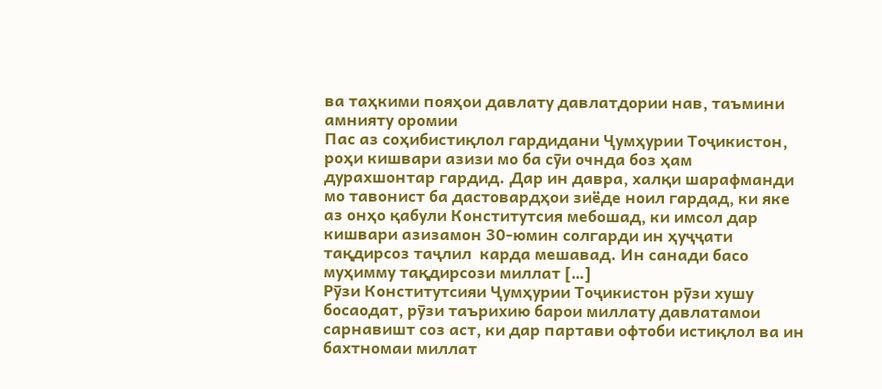ва таҳкими пояҳои давлату давлатдории нав, таъмини амнияту оромии
Пас аз соҳибистиқлол гардидани Ҷумҳурии Тоҷикистон, роҳи кишвари азизи мо ба сӯи очнда боз ҳам дурахшонтар гардид. Дар ин давра, халқи шарафманди мо тавонист ба дастовардҳои зиёде ноил гардад, ки яке аз онҳо қабули Конститутсия мебошад, ки имсол дар кишвари азизамон 30-юмин солгарди ин ҳуҷҷати тақдирсоз таҷлил  карда мешавад. Ин санади басо муҳимму тақдирсози миллат […]
Рӯзи Конститутсияи Ҷумҳурии Тоҷикистон рӯзи хушу босаодат, рӯзи таърихию барои миллату давлатамои сарнавишт соз аст, ки дар партави офтоби истиқлол ва ин бахтномаи миллат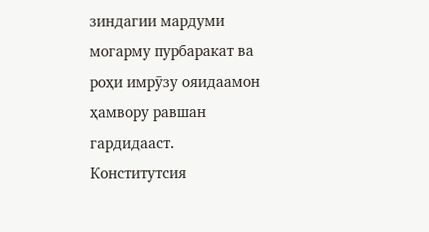зиндагии мардуми могарму пурбаракат ва роҳи имрӯзу ояидаамон ҳамвору равшан гардидааст. Конститутсия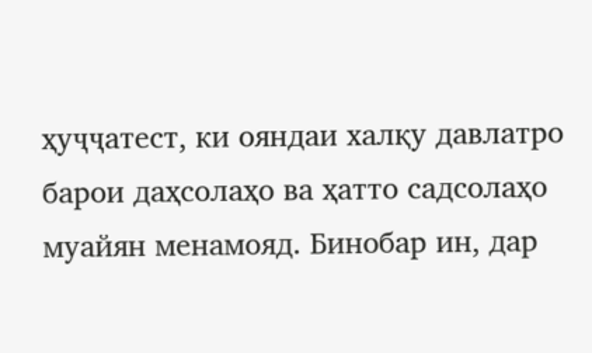ҳуҷҷатест, ки ояндаи халқу давлатро барои даҳсолаҳо ва ҳатто садсолаҳо муайян менамояд. Бинобар ин, дар